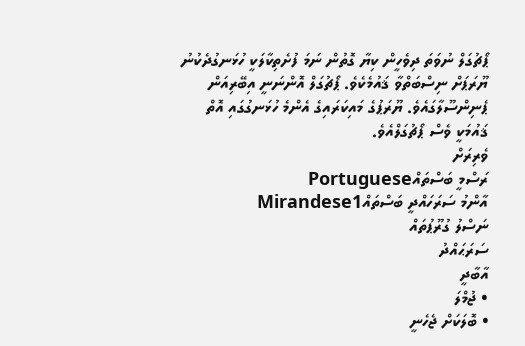ޕޯޗުގަލް ނުވަތަ ދިވެހީން ކިޔާ ގޮތުން ނަމަ ފުށެތިކާލަކީ ހުޅަނގުދެކުނު ޔޫރަޕަށް ނިސްބަތްވާ ޤައުމެކެވެ. ޕޯޗުގަލް އޮންނަނީ އިބޭރިއަން ޕެނިންސޫލާގައެވެ. ޔޫރަޕުގެ މައިކަރައިގެ އެންމެ ހުޅަނގުގައި އޮތް ޤައުމަކީ ވެސް ޕޯޗުގަލްއެވެ.
ވެރިރަށް
ރަސްމީ ބަސްތައްPortuguese
އާންމު ސަރަހައްދީ ބަސްތައްMirandese1
ނަސްލު ގުރޫޕުތައް
ސަރަޙައްދު
އާބާދީ
• ޖުމްލަ
• ބޮލަކަށް ޖެހެނީ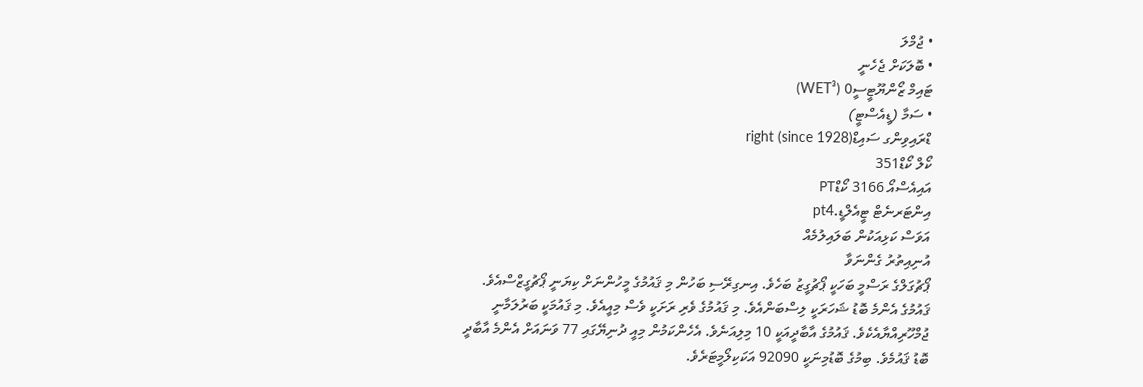• ޖުމްލަ
• ބޮލަކަށް ޖެހެނީ
ޓައިމް ޒޯންޔޫޓީސީ0 (WET³)
• ސަމާ (ޑީއެސްޓީ)
ޑްރައިވިންގ ސައިޑްright (since 1928)
ކޯލް ކޯޑް351
އައިއެސްއޯ 3166 ކޯޑްPT
އިންޓަރނެޓް ޓީއެލްޑީ.pt4
އަވަސް ކަޅިއަކުން ބަލައިލުމެއް
އުނިއިތުރު ގެންނަވާ
ޕޯޗުގަލްގެ ރަސްމީ ބަހަކީ ޕޯޗުގީޒު ބަހެވެ. އިނގިރޭސި ބަހުން މި ޤައުމުގެ މީހުންނަށް ކިޔަނީ ޕޯޗުގީޒްސްއެވެ. ޤައުމުގެ އެންމެ ބޮޑު ޝަހަރަކީ ލިސްބަންއެވެ. މި ޤައުމުގެ ވެރި ރަށަކީ ވެސް މިއީއެވެ. މި ޤައުމަކީ ބަރުލަމާނީ ޖުމްހޫރިއްޔާއެކެވެ. ޤައުމުގެ އާބާދީއަކީ 10 މިލިއަނެވެ. އެހެންކަމުން މިއީ ދުނިޔޭގައި 77 ވަނައަށް އެންމެ އާބާދީ ބޮޑު ޤައުމެވެ. ބިމުގެ ބޮޑުމިނަކީ 92090 އަކަކިލޯމީޓަރެވެ.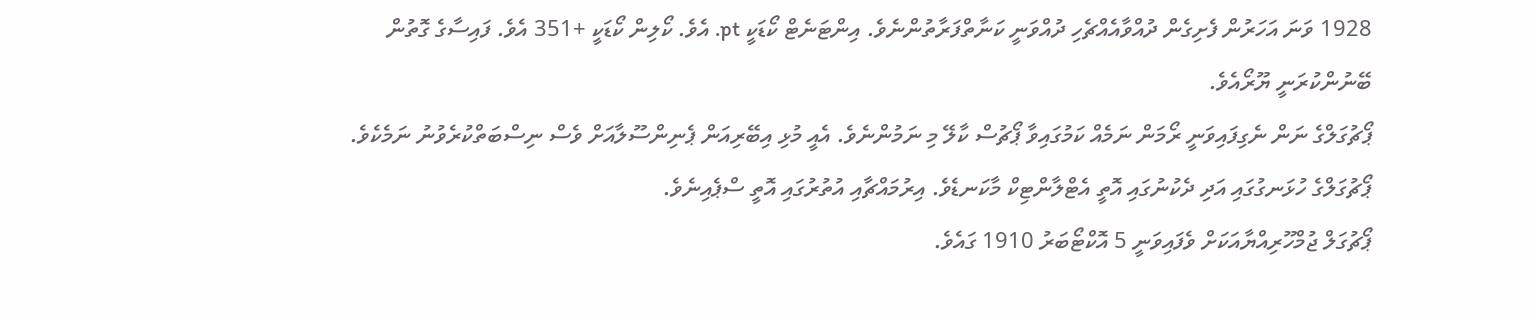1928 ވަނަ އަހަރުން ފެށިގެން ދުއްވާއެއްޗެހި ދުއްވަނީ ކަނާތްފަރާތުންނެވެ. އިންޓަނެޓް ކޯޑަކީ pt. އެވެ. ކޯލިން ކޯޑަކީ +351 އެވެ. ފައިސާގެ ގޮތުން ބޭނުންކުރަނީ ޔޫރޯއެވެ.
ޕޯޗުގަލްގެ ނަން ނެގިފައިވަނީ ރޯމަން ނަމެއް ކަމުގައިވާ ޕޯޗުސް ކާލޭ މި ނަމުންނެވެ. އެއީ މުޅި އިބޭރިއަން ޕެނިންސޫލާއަށް ވެސް ނިސްބަތްކުރެވުނު ނަމެކެވެ.
ޕޯޗުގަލްގެ ހުޅަނގުގައި އަދި ދެކުނުގައި އޮތީ އެޓްލާންޓިކް މާކަނޑެވެ. އިރުމައްޗާއި އުތުރުގައި އޮތީ ސްޕެއިނެވެ.
ޕޯޗުގަލް ޖުމްހޫރިއްޔާއަކަށް ވެފައިވަނީ 5 އޮކްޓޯބަރު 1910 ގައެވެ.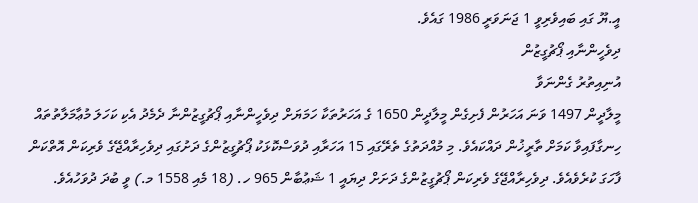އީ.ޔޫ ގައި ބައިވެރިވީ 1 ޖަނަވަރީ 1986 ގައެވެ.
ދިވެހީންނާއި ޕޯޗުގީޒުން
އުނިއިތުރު ގެންނަވާ
މީލާދީން 1497 ވަނަ އަހަރުން ފެށިގެން މީލާދީން 1650 ގެ އަހަރުތަކާ ހަމަޔަށް ދިވެހީންނާއި ޕޯޗުގީޒުންނާ ދެމެދު އެކި ކަހަލަ މުޢާމަލާތުތައް ހިނގާފައިވާ ކަމަށް ތާރީޚުން ދައްކައެވެ. މި މުއްދަތުގެ ތެރޭގައި 15 އަހަރާއި ދުވަސްކޮޅަކު ޕޯޗުގީޒުންގެ ދަށުގައި ދިވެހިރާއްޖޭގެ ވެރިކަން އޮތްކަން ފާހަގަ ކުރެވެއެވެ. ދިވެހިރާއްޖޭގެ ވެރިކަން ޕޯޗުގީޒުންގެ ދަށަށް ދިޔައީ 1 ޝަޢުބާން 965 ހ. (18 މެއި 1558 މ.) ވީ ބުދަ ދުވަހުއެވެ.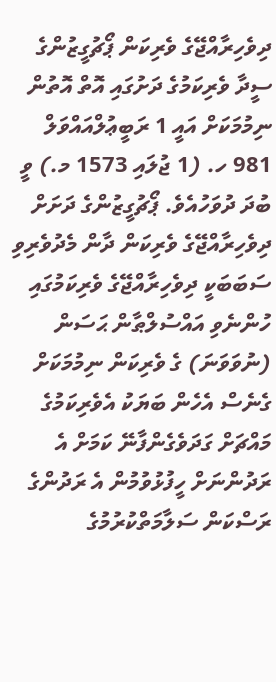ދިވެހިރާއްޖޭގެ ވެރިކަން ޕޯޗުގީޒުންގެ ސީދާ ވެރިކަމުގެ ދަށުގައި އޮތް އޮތުން ނިމުމަކަށް އައީ 1 ރަބީޢުލްއައްވަލް 981 ހ. (1 ޖުލައި 1573 މ.) ވީ ބުދަ ދުވަހުއެވެ. ޕޯޗުގީޒުންގެ ދަށަށް ދިވެހިރާއްޖޭގެ ވެރިކަން ދާން މެދުވެރިވި ސަބަބަކީ ދިވެހިރާއްޖޭގެ ވެރިކަމުގައި ހުންނެވި އައްސުލްޠާން ޙަސަން (ނުވަވަނަ) ގެ ވެރިކަން ނިމުމަކަށް ގެނެސް އެހެން ބަޔަކު އެވެރިކަމުގެ މައްޗަށް ގަދަވެގެންފާނޭ ކަމަށް އެ ރަދުންނަށް ހީފުޅުވުމުން އެ ރަދުންގެ ރަސްކަން ސަލާމަތްކުރުމުގެ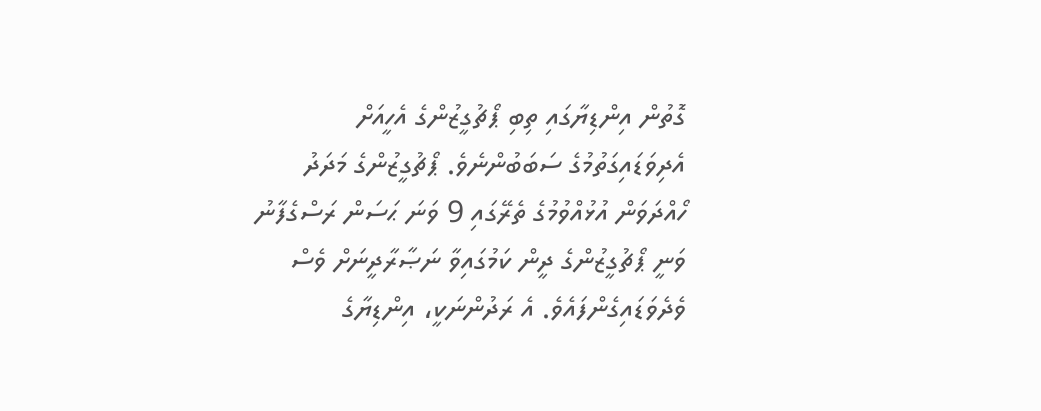ގޮތުން އިންޑިޔާގައި ތިބި ޕޯޗުގީޒުންގެ އެހީއަށް އެދިވަޑައިގަތުމުގެ ސަބަބުންނެވެ. ޕޯޗުގީޒުންގެ މަދަދު ހޯއްދަވަން އުޅުއްވުމުގެ ތެރޭގައި 9 ވަނަ ޙަސަން ރަސްގެފާނު ވަނީ ޕޯޗުގީޒުންގެ ދީން ކަމުގައިވާ ނަޞާރާދީނަށް ވެސް ވެދެވަޑައިގެންފައެވެ. އެ ރަދުންނަކީ، އިންޑިޔާގެ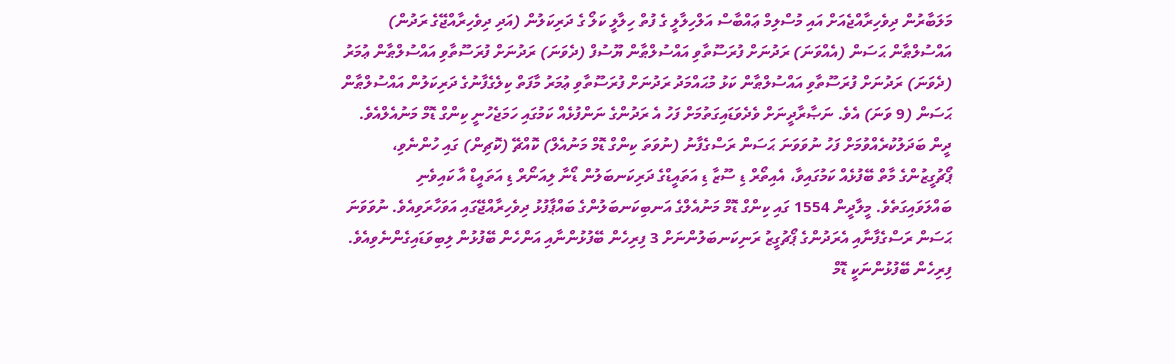މަލަބާރުން ދިވެހިރާއްޖެއަށް އައި މުސްލިމް ޢައްބާސް އަލްހިލާލީ ގެ ފުތް ހިލާލީ ކަލޯ ގެ ދަރިކަލުން (އަދި ދިވެހިރާއްޖޭގެ ރަދުން) އައްސުލްޠާން ޙަސަން (އެއްވަނަ) ރަދުނަށް ފުރަސޫތާވި އައްސުލްޠާން ޔޫސުފް (ދެވަނަ) ރަދުނަށް ފުރަސޫތާވި އައްސުލްޠާން ޢުމަރު (ދެވަނަ) ރަދުނަށް ފުރަސޫތާވި އައްސުލްޠާން ކަޅު މުޙައްމަދު ރަދުނަށް ފުރަސޫތާވި ޢުމަރު މާފަތް ކިލެގެފާނުގެ ދަރިކަލުން އައްސުލްޠާން ޙަސަން (9 ވަނަ) އެވެ. ނަޞާރާދީނަށް ވެދެވަޑައިގަތުމަށް ފަހު އެ ރަދުންގެ ނަންފުޅެއް ކަމުގައި ހަމަޖެހުނީ ކިންގް ޑޮމް މަނުއެލްއެވެ. ދީން ބަދަލުކުރެއްވުމަށް ފަހު ނުވަވަނަ ޙަސަން ރަސްގެފާނު (ނުވަތަ ކިންގް ޑޮމް މަނުއެލް) ކޮއްޗޭ (ކޮޗިން) ގައި ހުންނެވި، ޕޯޗުގީޒުންގެ މާތް ބޭފުޅެއް ކަމުގައިވާ، އެއިތޯރް ޑި ސޫޒާ ޑި އަތައީޑްގެ ދަރިކަނބަލުން ޑޯނާ ލިއަނޯރް ޑި އަތައީޑް އާ ކައިވެނި ބައްލަވައިގަތެވެ. މީލާދީން 1554 ގައި ކިންގް ޑޮމް މަނުއެލްގެ އަނބިކަނބަލުންގެ ބައްޕާފުޅު ދިވެހިރާއްޖޭގައި އަވަހާރަވިއެވެ. ނުވަވަނަ ޙަސަން ރަސްގެފާނާއި އެރަދުންގެ ޕޯޗުގީޒު ރަނިކަނބަލުންނަށް 3 ފިރިހެން ބޭފުޅުންނާއި އަންހެން ބޭފުޅުން ލިބިވަޑައިގެންނެވިއެވެ. ފިރިހެން ބޭފުޅުންނަކީ ޑޮމް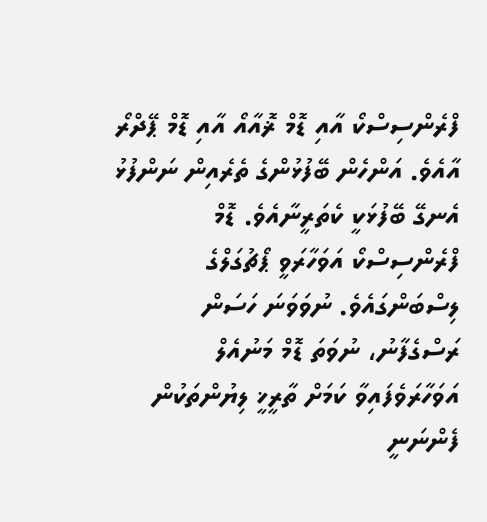ފްރެންސިސްކޯ އާއި ޑޮމް ޜޮއާއޯ އާއި ޑޮމް ޕޭދްރޯ އާއެވެ. އަންހެން ބޭފުޅުންގެ ތެރެއިން ނަންފުޅު އެނގޭ ބޭފުޅަކީ ކެތަރީނާއެވެ. ޑޮމް ފްރެންސިސްކޯ އަވަހާރަވީ ޕޯޗުގަލްގެ ލިސްބަންގައެވެ. ނުވަވަނަ ހަސަން ރަސްގެފާނު، ނުވަތަ ޑޮމް މަނުއެލް އަވަހާރަވެފައިވާ ކަމަށް ތާރީޚީ ލިޔުންތަކުން ފެންނަނީ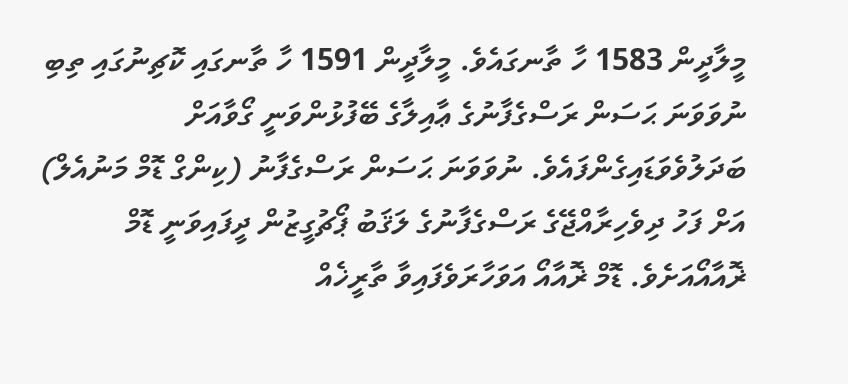މީލާދީން 1583 ހާ ތާނގައެވެ. މީލާދީން 1591 ހާ ތާނގައި ކޮޗިނުގައި ތިބި ނުވަވަނަ ޙަސަން ރަސްގެފާނުގެ ޢާއިލާގެ ބޭފުޅުންވަނީ ގޯވާއަށް ބަދަލުވެވަޑައިގެންފައެވެ. ނުވަވަނަ ޙަސަން ރަސްގެފާނު (ކިންގް ޑޮމް މަނުއެލް) އަށް ފަހު ދިވެހިރާއްޖޭގެ ރަސްގެފާނުގެ ލަޤަބު ޕޯޗުގީޒުން ދީފައިވަނީ ޑޮމް ޜޮއާއޯއަށެވެ. ޑޮމް ޜޮއާއޯ އަވަހާރަވެފައިވާ ތާރީޚެއް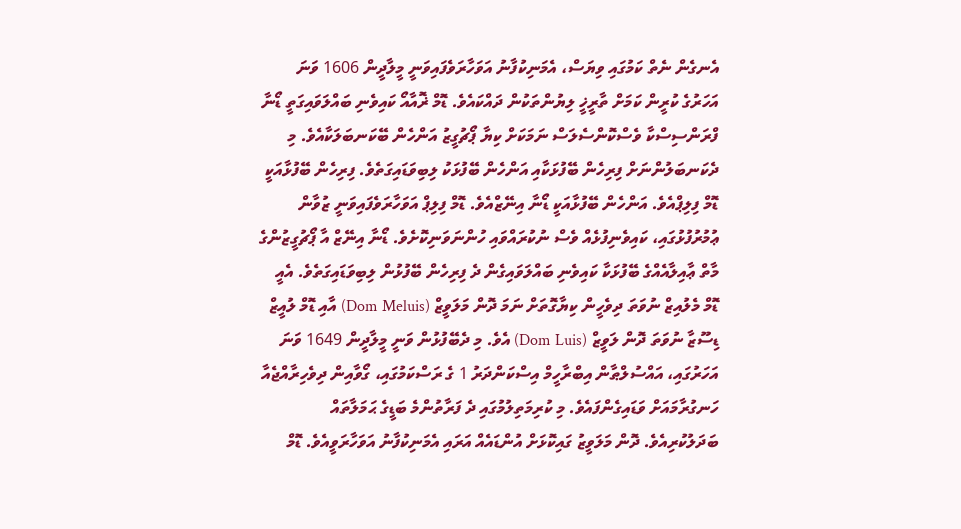އެނގެން ނެތް ކަމުގައި ވިޔަސް، އެމަނިކުފާނު އަވަހާރަވެފައިވަނީ މީލާދީން 1606 ވަނަ އަހަރުގެ ކުރީން ކަމަށް ތާރީޚީ ލިޔުންތަކުން ދައްކައެވެ. ޑޮމް ޜޮއާއޯ ކައިވެނި ބައްލަވައިގަތީ ޑޯނާ ފްރަންސިސްކާ ވެސްކޮންސެލަސް ނަމަކަށް ކިޔާ ޕޯޗުގީޒު އަންހެން ބޭކަނބަލަކާއެވެ. މި ދެކަނބަލުންނަށް ފިރިހެން ބޭފުޅަކާއި އަންހެން ބޭފުޅަކު ލިބިވަޑައިގަތެވެ. ފިރިހެން ބޭފުޅާއަކީ ޑޮމް ފިލިޕްއެވެ. އަންހެން ބޭފުޅާއަކީ ޑޯނާ އިނޭޒްއެވެ. ޑޮމް ފިލިޕް އަވަހާރަވެފައިވަނީ ޒުވާން ޢުމުރުފުޅުގައި، ކައިވެނިފުޅެއް ވެސް ނުކުރައްވައި ހުންނަވަނިކޮށެވެ. ޑޯނާ އިނޭޒް އާ ޕޯޗުގީޒުންގެ މާތް ޢާއިލާއެއްގެ ބޭފުޅަކާ ކައިވެނި ބައްލަވައިގެން ދެ ފިރިހެން ބޭފުޅުން ލިބިވަޑައިގަތެވެ. އެއީ ޑޮމް މެލުއިޒް ނުވަތަ ދިވެހީން ކިޔާގޮތަށް ނަމަ ދޮން މަލަވީޒް (Dom Meluis) އާއި ޑޮމް ލުއީޒް ޑިސޫޒާ ނުވަތަ ދޮން ލަވީޒް (Dom Luis) އެވެ. މި ދެބޭފުޅުން ވަނީ މީލާދީން 1649 ވަނަ އަހަރުގައި، އައްސުލްޠާން އިބްރާހީމް އިސްކަންދަރު 1 ގެ ރަސްކަމުގައި، ގޯވާއިން ދިވެހިރާއްޖެއާ ހަނގުރާމައަށް ވަޑައިގެންފައެވެ. މި ކުރިމަތިލުމުގައި ދެ ފަރާތުންމެ ބަޑީގެ ޙަމަލާތައް ބަދަލުކުރިއެވެ. ދޮން މަލަވީޒު ގައިކޮޅަށް އުންޑައެއް އަރައި އެމަނިކުފާނު އަވަހާރަވީއެވެ. ޑޮމް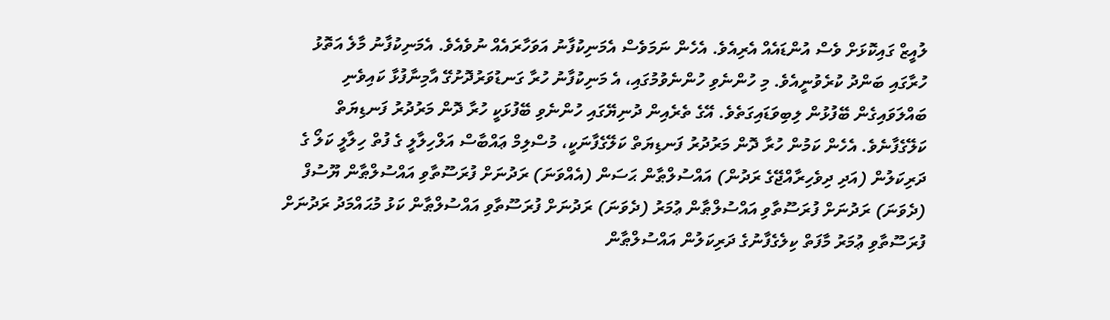ލުއީޒް ގައިކޮޅަށް ވެސް އުންޑައެއް އެރިއެވެ. އެހެން ނަމަވެސް އެމަނިކުފާނު އަވަހާރައެއް ނުވެއެވެ. އެމަނިކުފާނު މާލެ އަތޮޅު ހުރާގައި ބަންދު ކުރެވުނީއެވެ. މި ހުންނެވި ހުންނެވުމުގައި، އެ މަނިކުފާނު ހުރާ ގަނޑުވަރުދޮށުގޭ އާމިނާފުޅާ ކައިވެނި ބައްލަވައިގެން ބޭފުޅުން ލިބިވަޑައިގަތެވެ. އޭގެ ތެރެއިން ދުނިޔޭގައި ހުންނެވި ބޭފުޅަކީ ހުރާ ދޮން މަރުދުރު ފަނޑިޔަތް ކަލޭގެފާނެވެ. އެހެން ކަމުން ހުރާ ދޮން މަރުދުރު ފަނޑިޔަތް ކަލޭގެފާނަކީ، މުސްލިމް ޢައްބާސް އަލްހިލާލީ ގެ ފުތް ހިލާލީ ކަލޯ ގެ ދަރިކަލުން (އަދި ދިވެހިރާއްޖޭގެ ރަދުން) އައްސުލްޠާން ޙަސަން (އެއްވަނަ) ރަދުނަށް ފުރަސޫތާވި އައްސުލްޠާން ޔޫސުފް (ދެވަނަ) ރަދުނަށް ފުރަސޫތާވި އައްސުލްޠާން ޢުމަރު (ދެވަނަ) ރަދުނަށް ފުރަސޫތާވި އައްސުލްޠާން ކަޅު މުޙައްމަދު ރަދުނަށް ފުރަސޫތާވި ޢުމަރު މާފަތް ކިލެގެފާނުގެ ދަރިކަލުން އައްސުލްޠާން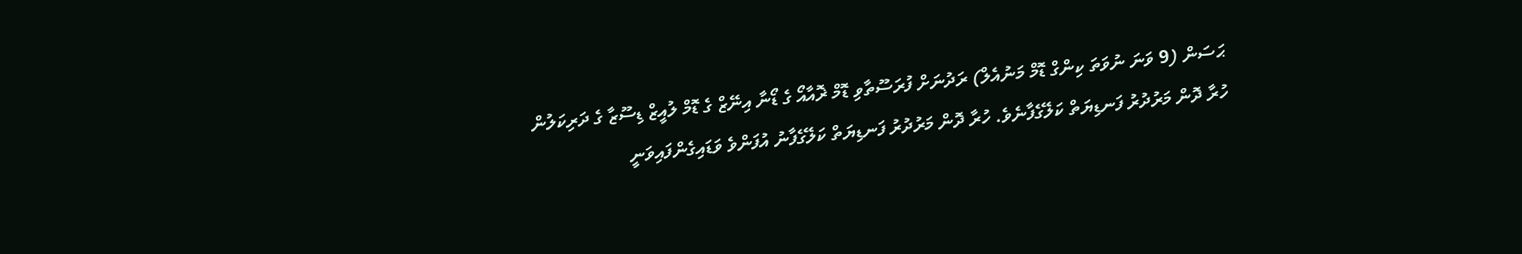ޙަސަން (9 ވަނަ ނުވަތަ ކިންގް ޑޮމް މަނުއެލް) ރަދުނަށް ފުރަސޫތާވި ޑޮމް ޜޮއާއޯ ގެ ޑޯނާ އިނޭޒް ގެ ޑޮމް ލުއީޒް ޑިސޫޒާ ގެ ދަރިކަލުން ހުރާ ދޮން މަރުދުރު ފަނޑިޔަތް ކަލޭގެފާނެވެ. ހުރާ ދޮން މަރުދުރު ފަނޑިޔަތް ކަލޭގެފާނު އުފަންވެ ވަޑައިގެންފައިވަނީ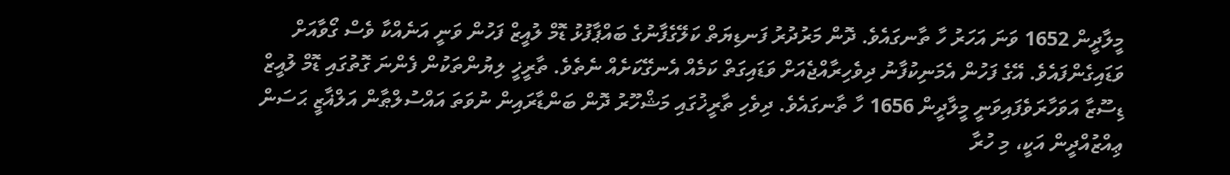މީލާދީން 1652 ވަނަ އަހަރު ހާ ތާނގައެވެ. ދޮން މަރުދުރު ފަނޑިޔަތް ކަލޭގެފާނުގެ ބައްޕާފުޅު ޑޮމް ލުއީޒް ފަހުން ވަނީ އަނެއްކާ ވެސް ގޯވާއަށް ވަޑައިގެންފައެވެ. އޭގެ ފަހުން އެމަނިކުފާނު ދިވެހިރާއްޖެއަށް ވަޑައިގަތް ކަމެއް އެނގޭކަށެއް ނެތެވެ. ތާރީޚީ ލިޔުންތަކުން ފެންނަ ގޮތުގައި ޑޮމް ލުއީޒް ޑިސޫޒާ އަވަހާރަވެފައިވަނީ މީލާދީން 1656 ހާ ތާނގައެވެ. ދިވެހި ތާރީޚުގައި މަޝްހޫރު ދޮން ބަންޑާރައިން ނުވަތަ އައްސުލްޠާން އަލްޣާޒީ ޙަސަން ޢިއްޒުއްދީން އަކީ، މި ހުރާ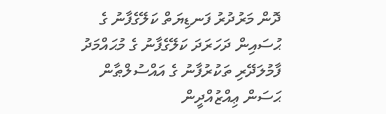ދޮން މަރުދުރު ފަނޑިޔަތް ކަލޭގެފާނު ގެ ޙުސައިން ދަހަރަދަ ކަލޭގެފާނު ގެ މުޙައްމަދު ފާމުލަދޭރި ތަކުރުފާނު ގެ އައްސުލްޠާން ޙަސަން ޢިއްޒުއްދީން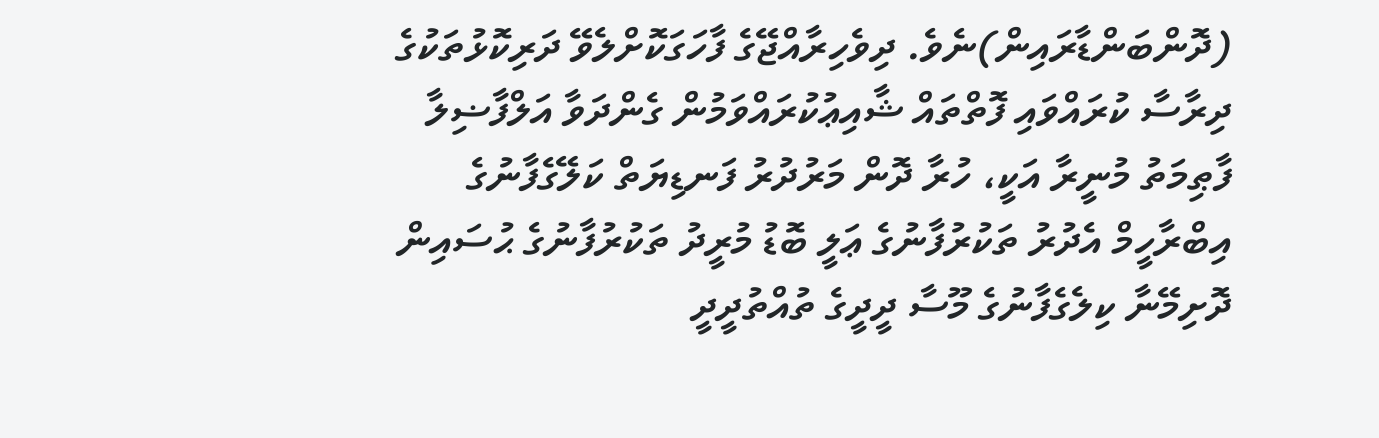(ދޮންބަންޑާރައިން)ނެވެ. ދިވެހިރާއްޖޭގެ ފާހަގަކޮށްލެވޭ ދަރިކޮޅުތަކުގެ ދިރާސާ ކުރައްވައި ފޮތްތައް ޝާއިޢުކުރައްވަމުން ގެންދަވާ އަލްފާޟިލާ ފާޠިމަތު މުނީރާ އަކީ، ހުރާ ދޮން މަރުދުރު ފަނޑިޔަތް ކަލޭގެފާނުގެ އިބްރާހީމް އެދުރު ތަކުރުފާނުގެ ޢަލީ ބޮޑު މުރީދު ތަކުރުފާނުގެ ޙުސައިން ދޮށިމޭނާ ކިލެގެފާނުގެ މޫސާ ދީދީގެ ތުއްތުދީދީ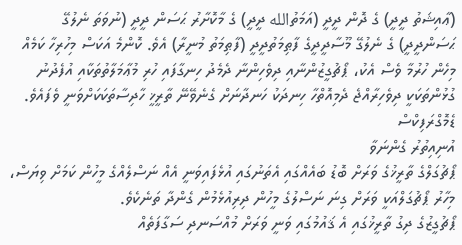(ޢާއިޝަތު ދީދީ) ގެ ދޮން ދީދީ (އަމަތުالله ދީދީ) ގެ މާކޮށާރު ޙަސަން ދީދީ (ނުވަތަ ނެލުގޭ ޙަސަންދީދީ) ގެ ނެލުގޭ މޫސާދީދީގެ ފާޠިމަތުދީދީ (ފާޠިމަތު މުނީރާ) އެވެ. ކޮންމެ އަކަސް މިހުރިހާ ކަމެއް މިހެން ހުރުމާ ވެސް އެކު، ޕޯޗުގީޒުންނާއި ދިވެހިންނާ ދެމެދު ހިނގާފައި ހުރި މުޢާމަލާތުތަކާއި އުފެދުނު ގުޅުންތަކަކީ ދިވެހިރާއްޖެ ދެމިއޮތްހާ ހިނދަކު ހަނދާނަށް ގެނެވޭނޭ ތާރީޚީ ހާދިސާތަކަކަށްވަނީ ވެފައެވެ.
ޑެމޮގްރަފިކްސް
އުނިއިތުރު ގެންނަވާ
ޕޯޗުގަލްގެ ތާރީޚުގެ ވަރަށް ބޮޑު ބައެއްގައި އެތަނުގައި އުޅެފައިވަނީ އެއް ނަސްލެއްގެ މީހުން ކަމަށް ވިޔަސް، މިހާރު ޕޯޗުގަލްއަކީ ވަރަށް ގިނަ ނަސްލުގެ މީހުން ދިރިއުޅެމުން ގެންދާ ތަނެކެވެ.
ޕޯޗުގީޒުގެ ދިގު ތާރީޚުގައި އެ ޤައުމުގައި ވަނީ ވަރަށް މުއްސަނދި ސަގާފަތެއް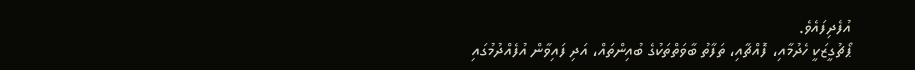އުފެދިފައެވެ.
ޕޯޗުގީޒަކީ ހެދުމާއި، ފޮއްޗާއި، ތަފާތު ބާވަތްތަކުގެ ބުއިންތައް، އަދި ފައިވާން އުފެއްދުމުގައި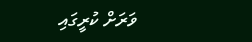ވަރަށް ކުރީގައި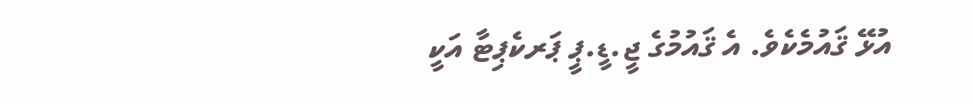އުޅޭ ޤައުމެކެވެ. އެ ޤައުމުގެ ޖީ.ޑީ.ޕީ ޕަރކެޕިޓާ އަކީ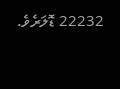22232 ޑޮލަރެވެ.